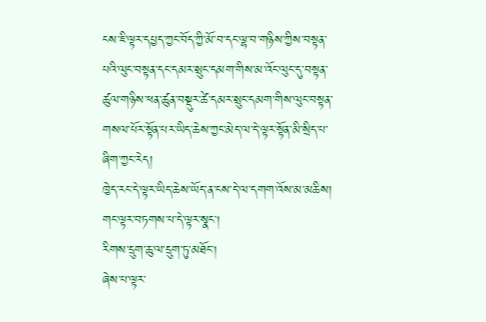ངས་ཇི་ལྟར་དཔྱད་ཀྱང་བོད་ཀྱི་མོ་བ་དང་ལྷ་བ་གཉིས་ཀྱིས་བསྟན་པའི་ལུང་བསྟན་དང་དམར་སྲུང་དམག་གིས་མ་འོང་ལུང་དུ་བསྟན་ཚུལ་གཉིས་ཕན་ཚུན་བསྡུར་ཚེ་དམར་སྲུང་དམག་གིས་ལུང་བསྟན་གསལ་པོར་སྟོན་པར་ཡིད་ཆེས་ཀྱང་མེད་ལ་དེ་ལྟར་སྟོན་མི་སྲིད་པ་ཞིག་ཀྱང་རེད།
ཁྱེད་རང་དེ་ལྟར་ཡིད་ཆེས་ཡོད་ན་ངས་དེ་ལ་དགག་འོས་མ་མཆིས།
གང་ལྟར་བཏགས་པ་དེ་ལྟར་སྣང།
རིགས་དྲུག་ཆུ་ལ་དྲུག་ཏུ་མཐོང།
ཞེས་པ་ལྟར་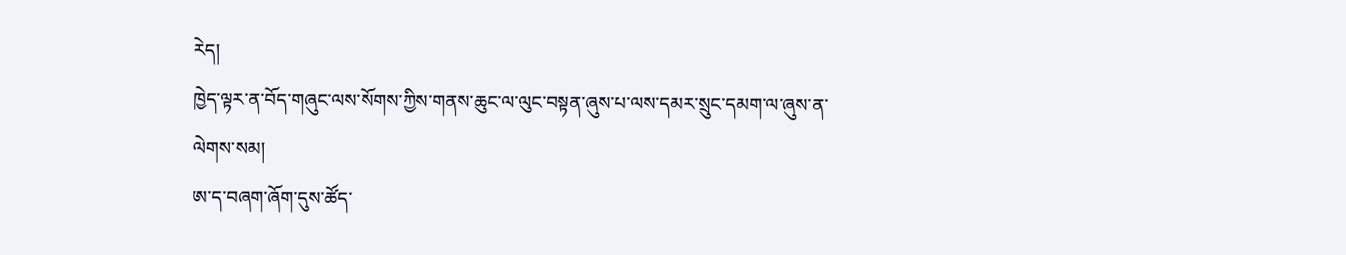རེད།
ཁྱེད་ལྟར་ན་བོད་གཞུང་ལས་སོགས་ཀྱིས་གནས་ཆུང་ལ་ལུང་བསྟན་ཞུས་པ་ལས་དམར་སྲུང་དམག་ལ་ཞུས་ན་ལེགས་སམ།
ཨ་ད་བཞག་ཞོག་དུས་ཚོད་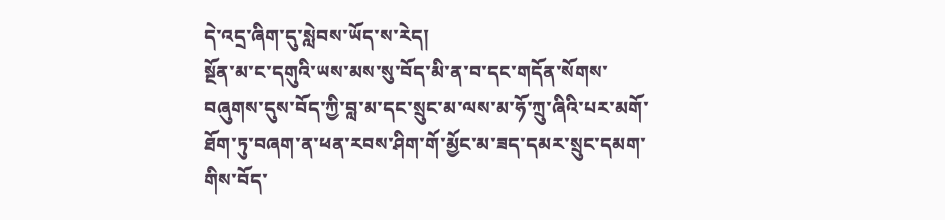དེ་འདྲ་ཞིག་དུ་སླེབས་ཡོད་ས་རེད།
སྔོན་མ་ང་དགུའི་ཡས་མས་སུ་བོད་མི་ན་བ་དང་གདོན་སོགས་བཞུགས་དུས་བོད་ཀྱི་བླ་མ་དང་སྲུང་མ་ལས་མ་ཧོ་ཀྲུ་ཞིའི་པར་མགོ་ཐོག་ཏུ་བཞག་ན་ཕན་རབས་ཤིག་གོ་མྱོང་མ་ཟད་དམར་སྲུང་དམག་གིས་བོད་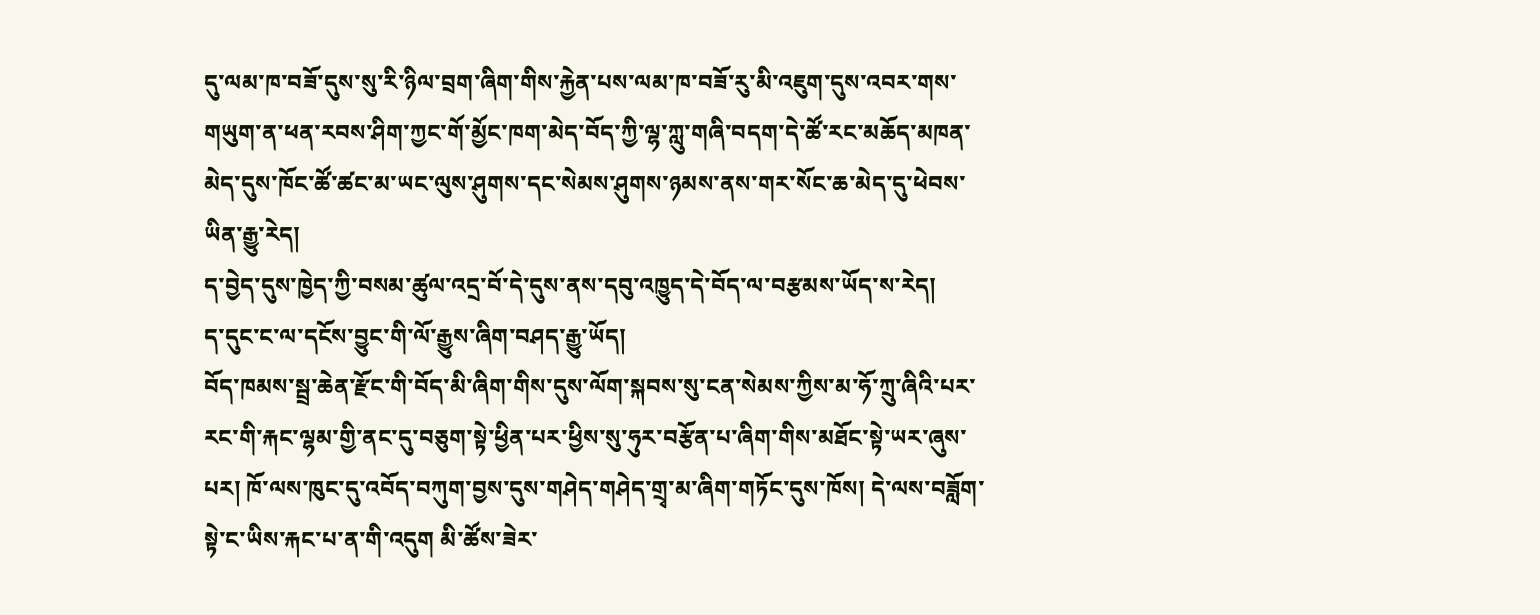དུ་ལམ་ཁ་བཟོ་དུས་སུ་རི་ཉིལ་བྲག་ཞིག་གིས་རྐྱེན་པས་ལམ་ཁ་བཟོ་རུ་མི་འཇུག་དུས་འབར་གས་གཡུག་ན་ཕན་རབས་ཤིག་ཀྱང་གོ་མྱོང་ཁག་མེད་བོད་ཀྱི་ལྷ་ཀླུ་གཞི་བདག་དེ་ཚོ་རང་མཆོད་མཁན་མེད་དུས་ཁོང་ཚོ་ཚང་མ་ཡང་ལུས་ཤུགས་དང་སེམས་ཤུགས་ཉམས་ནས་གར་སོང་ཆ་མེད་དུ་ཕེབས་ཡིན་རྒྱུ་རེད།
ད་བྱེད་དུས་ཁྱེད་ཀྱི་བསམ་ཚུལ་འདྲ་བོ་དེ་དུས་ནས་དབུ་འཁྱུད་དེ་བོད་ལ་བརྩམས་ཡོད་ས་རེད།
ད་དུང་ང་ལ་དངོས་བྱུང་གི་ལོ་རྒྱུས་ཞིག་བཤད་རྒྱུ་ཡོད།
བོད་ཁམས་སྦྲ་ཆེན་རྫོང་གི་བོད་མི་ཞིག་གིས་དུས་ལོག་སྐབས་སུ་ངན་སེམས་ཀྱིས་མ་ཧོ་ཀྲུ་ཞིའི་པར་རང་གི་རྐང་ལྷམ་གྱི་ནང་དུ་བཅུག་སྟེ་ཕྱིན་པར་ཕྱིས་སུ་ཧུར་བརྩོན་པ་ཞིག་གིས་མཐོང་སྟེ་ཡར་ཞུས་པར། ཁོ་ལས་ཁུང་དུ་འབོད་བཀུག་བྱས་དུས་གཤེད་གཤེད་གྲྭ་མ་ཞིག་གཏོང་དུས་ཁོས། དེ་ལས་བཟློག་སྟེ་ང་ཡིས་རྐང་པ་ན་གི་འདུག མི་ཚོས་ཟེར་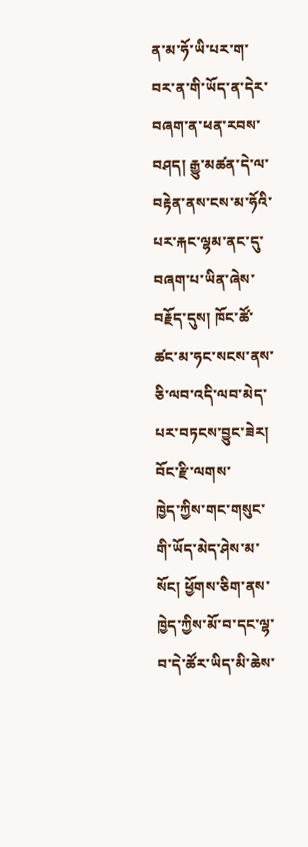ན་མ་ཧོ་ཡི་པར་ག་བར་ན་གི་ཡོད་ན་དེར་བཞག་ན་ཕན་རབས་བཤད། རྒྱུ་མཚན་དེ་ལ་བརྟེན་ནས་ངས་མ་ཧོའི་པར་རྐང་ལྷམ་ནང་དུ་བཞག་པ་ཡིན་ཞེས་བརྗོད་དུས། ཁོང་ཚོ་ཚང་མ་ཧང་སངས་ནས་ཅི་ལབ་འདི་ལབ་མེད་པར་བཏངས་བྱུང་ཟེར།
བོང་རྫི་ལགས་
ཁྱེད་ཀྱིས་གང་གསུང་གི་ཡོད་མེད་ཤེས་མ་སོང། ཕྱོགས་ཅིག་ནས་ཁྱེད་ཀྱིས་མོ་བ་དང་ལྷ་བ་དེ་ཚོར་ཡིད་མི་ཆེས་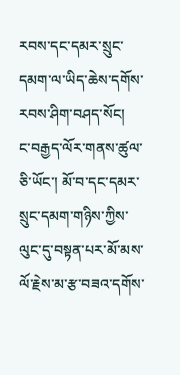རབས་དང་དམར་སྲུང་དམག་ལ་ཡིད་ཆེས་དགོས་རབས་ཤིག་བཤད་སོང།
ང་བརྒྱད་ལོར་གནས་ཚུལ་ཅི་ཡོང་། མོ་བ་དང་དམར་སྲུང་དམག་གཉིས་ཀྱིས་ལུང་དུ་བསྟན་པར་མོ་མས་ལོ་རྗེས་མ་རྩ་བཟའ་དགོས་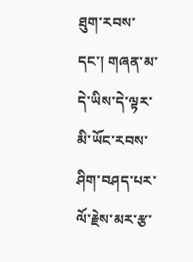ཐུག་རབས་དང་། གཞན་མ་དེ་ཡིས་དེ་ལྟར་མི་ཡོང་རབས་ཤིག་བཤད་པར་ ལོ་རྗེས་མར་རྩ་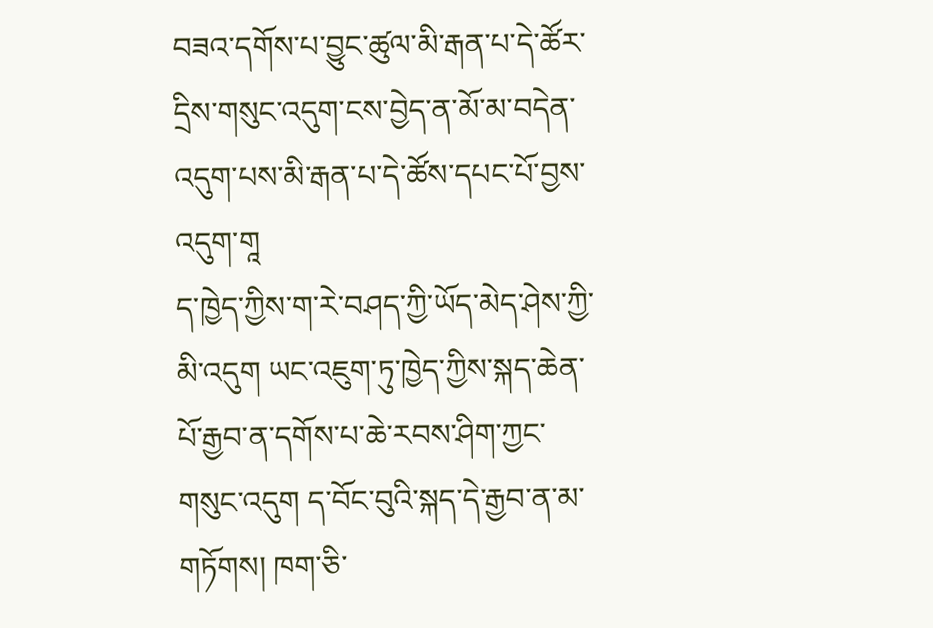བཟའ་དགོས་པ་བྱུང་ཚུལ་མི་རྒན་པ་དེ་ཚོར་དྲིས་གསུང་འདུག་ངས་བྱེད་ན་མོ་མ་བདེན་འདུག་པས་མི་རྒན་པ་དེ་ཚོས་དཔང་པོ་བྱས་འདུག་གཱ
ད་ཁྱེད་ཀྱིས་ག་རེ་བཤད་ཀྱི་ཡོད་མེད་ཤེས་ཀྱི་མི་འདུག ཡང་འཇུག་ཏུ་ཁྱེད་ཀྱིས་སྐད་ཆེན་པོ་རྒྱབ་ན་དགོས་པ་ཆེ་རབས་ཤིག་ཀྱང་གསུང་འདུག ད་བོང་བུའི་སྐད་དེ་རྒྱབ་ན་མ་གཏོགས། ཁག་ཅི་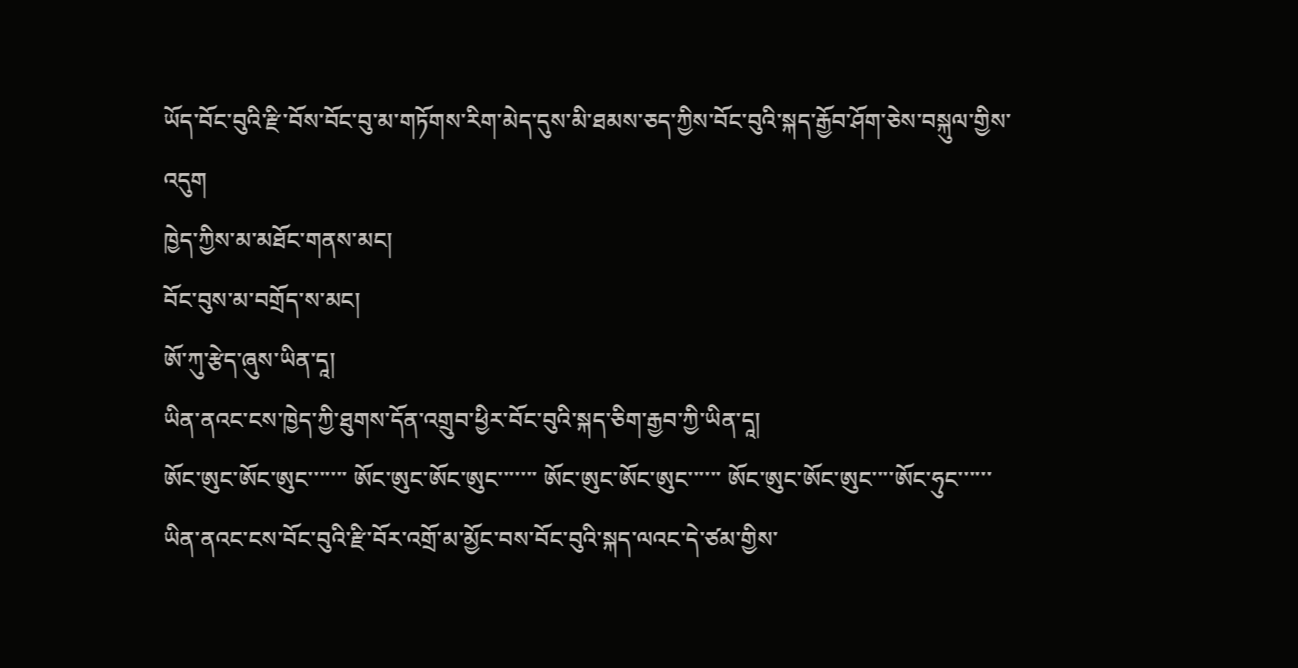ཡོད་བོང་བུའི་རྫི་བོས་བོང་བུ་མ་གཏོགས་རིག་མེད་དུས་མི་ཐམས་ཅད་ཀྱིས་བོང་བུའི་སྐད་རྒྱོབ་ཤོག་ཅེས་བསྐུལ་གྱིས་འདུག
ཁྱེད་ཀྱིས་མ་མཐོང་གནས་མང།
བོང་བུས་མ་བགྲོད་ས་མང།
ཨོ་ཀུ་རྩེད་ཞུས་ཡིན་དཱ།
ཡིན་ནའང་ངས་ཁྱེད་ཀྱི་ཐུགས་དོན་འགྲུབ་ཕྱིར་བོང་བུའི་སྐད་ཅིག་རྒྱབ་ཀྱི་ཡིན་དཱ།
ཨོང་ཨུང་ཨོང་ཨུང་་་་་་་ ཨོང་ཨུང་ཨོང་ཨུང་་་་་་་ ཨོང་ཨུང་ཨོང་ཨུང་་་་་་ ཨོང་ཨུང་ཨོང་ཨུང་་་་ཨོང་ཧུང་་་་་་
ཡིན་ནའང་ངས་བོང་བུའི་རྫི་བོར་འགྲོ་མ་མྱོང་བས་བོང་བུའི་སྐད་ལའང་དེ་ཙམ་གྱིས་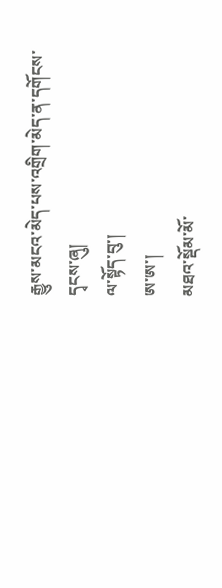རྒྱུས་མངའ་མེད་པས་འགྲིག་མེད་ན་དགོངས་དྭངས་ཞུ།
ལ་སྟོད་བུ་།
ཨ་ཨ་།
མཐའ་སྡོམ་མོ་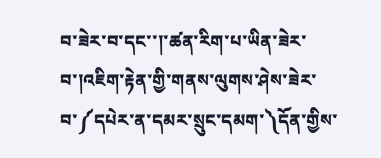བ་ཟེར་བ་དང་་།་ཚན་རིག་པ་ཡིན་ཟེར་བ་།འཇིག་རྟེན་གྱི་གནས་ལུགས་ཤེས་ཟེར་བ་༼དཔེར་ན་དམར་སྲུང་དམག་༽དོན་གྱིས་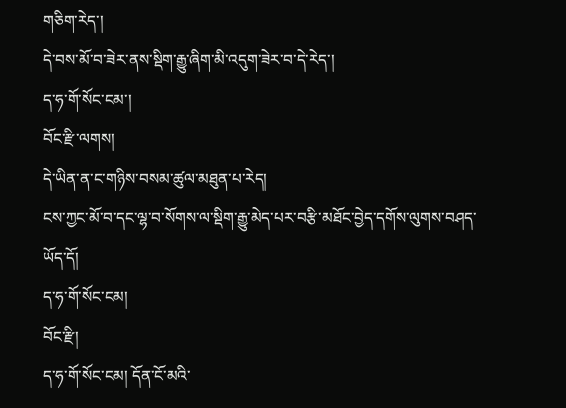གཅིག་རེད་།
དེ་བས་མོ་བ་ཟེར་ནས་སྡིག་རྒྱུ་ཞིག་མི་འདུག་ཟེར་བ་དེ་རེད་།
ད་ཧ་གོ་སོང་ངམ་།
བོང་རྫི་ལགས།
དེ་ཡིན་ན་ང་གཉིས་བསམ་ཚུལ་མཐུན་པ་རེད།
ངས་ཀྱང་མོ་བ་དང་ལྷ་བ་སོགས་ལ་སྡིག་རྒྱུ་མེད་པར་བརྩི་མཐོང་བྱེད་དགོས་ལུགས་བཤད་ཡོད་དོ།
ད་ཧ་གོ་སོང་ངམ།
བོང་རྫི།
ད་ཧ་གོ་སོང་ངམ། དོན་ངོ་མའི་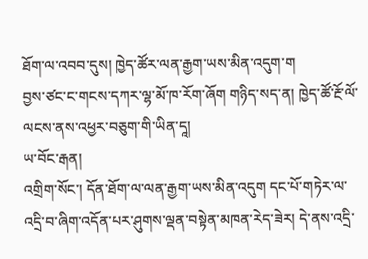ཐོག་ལ་འབབ་དུས། ཁྱེད་ཚོར་ལན་རྒྱག་ཡས་མིན་འདུག་ག
བྱས་ཙང་ང་གངས་དཀར་ལྷ་མོ་ཁ་རོག་ཞོག གཉིད་སད་ན། ཁྱེད་ཚོ་རྔོ་ལོ་ལངས་ནས་འཕྱར་བཅུག་གི་ཡིན་དཱ།
ཡ་བོང་རྒན།
འགྲིག་སོང་། དོན་ཐོག་ལ་ལན་རྒྱག་ཡས་མིན་འདུག དང་པོ་གཏེར་ལ་འདྲི་བ་ཞིག་འདོན་པར་ཤུགས་ལྡན་བསྟེན་མཁན་རེད་ཟེར། དེ་ནས་འདྲི་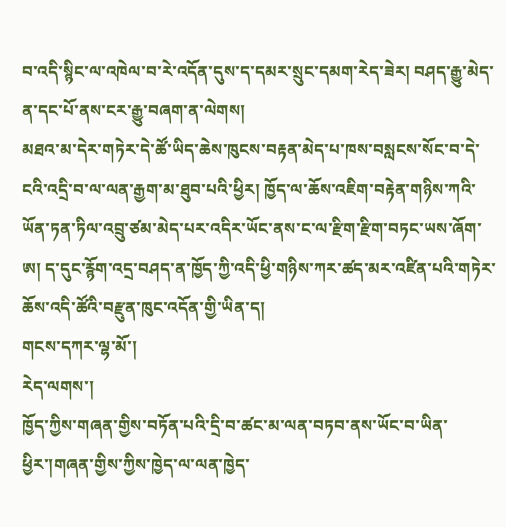བ་འདི་སྙིང་ལ་འཁེལ་བ་རེ་འདོན་དུས་ད་དམར་སྲུང་དམག་རེད་ཟེར། བཤད་རྒྱུ་མེད་ན་དང་པོ་ནས་ངར་རྒྱུ་བཞག་ན་ལེགས།
མཐའ་མ་དེར་གཏེར་དེ་ཚོ་ཡིད་ཆེས་ཁུངས་བརྟན་མེད་པ་ཁས་བསླངས་སོང་བ་དེ་ངའི་འདྲི་བ་ལ་ལན་རྒྱག་མ་ཐུབ་པའི་ཕྱིར། ཁྱོད་ལ་ཆོས་འཇིག་བརྟེན་གཉིས་ཀའི་ཡོན་ཏན་ཏིལ་འབྲུ་ཙམ་མེད་པར་འདིར་ཡོང་ནས་ང་ལ་རྫིག་རྫིག་བཏང་ཡས་ཞོག་ཨ། ད་དུང་རྙོག་འདྲ་བཤད་ན་ཁྱོད་ཀྱི་འདི་ཕྱི་གཉིས་ཀར་ཚད་མར་འཛིན་པའི་གཏེར་ཆོས་འདི་ཚོའི་བརྫུན་ཁུང་འདོན་གྱི་ཡིན་ད།
གངས་དཀར་ལྷ་མོ་།
རེད་ལགས་།
ཁྱོད་ཀྱིས་གཞན་གྱིས་བཏོན་པའི་དྲི་བ་ཚང་མ་ལན་བཏབ་ནས་ཡོང་བ་ཡིན་ཕྱིར་།གཞན་གྱིས་ཀྱིས་ཁྱེད་ལ་ལན་ཁྱེད་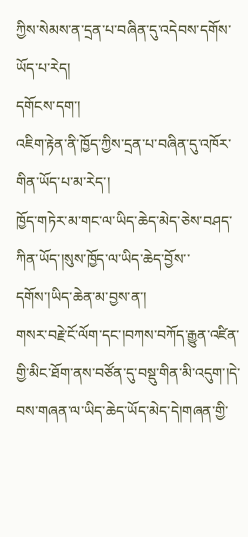ཀྱིས་སེམས་ན་དྲན་པ་བཞིན་དུ་འདེབས་དགོས་ཡོད་པ་རེད།
དགོངས་དག་།
འཇིག་རྟེན་ནི་ཁྱོད་ཀྱིས་དྲན་པ་བཞིན་དུ་འཁོར་གིན་ཡོད་པ་མ་རེད་།
ཁྱོད་གཏེར་མ་གང་ལ་ཡིད་ཆེད་མེད་ཅེས་བཤད་ཀིན་ཡོད་།སུས་ཁྱོད་ལ་ཡིད་ཆེད་བྱོས་་དགོས་།ཡིད་ཆེན་མ་བྱས་ན་།
གསར་བརྗེ་ངོ་ལོག་དང་།བཀས་བཀོད་རྒྱུན་འཛིན་གྱི་མིང་ཐོག་ནས་བཙོན་དུ་བསྡུ་གིན་མི་འདུག་།དེ་བས་གཞན་ལ་ཡིད་ཆེད་ཡོད་མེད་དེ།གཞན་གྱི་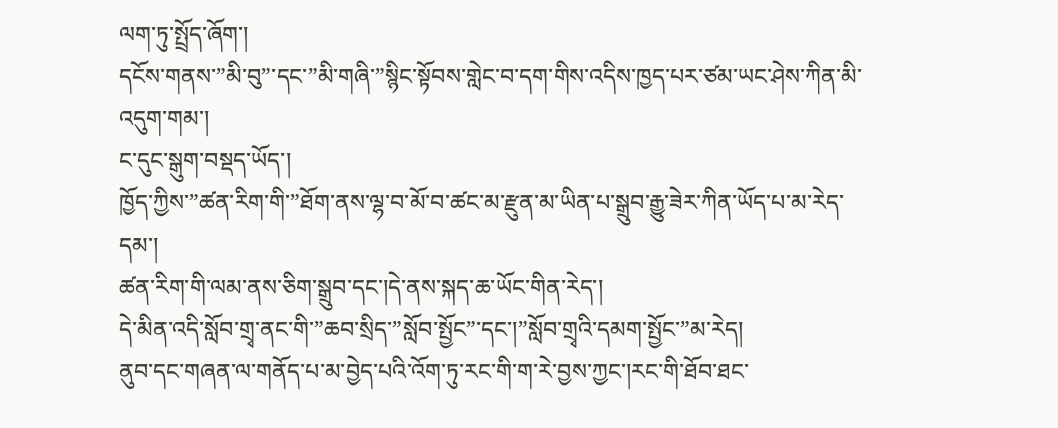ལག་ཏུ་སྤྲོད་ཞོག་།
དངོས་གནས་”མི་བུ”་དང་”མི་གཞི་”སྙིང་སྟོབས་གླེང་བ་དག་གིས་འདིས་ཁྱད་པར་ཙམ་ཡང་ཤེས་ཀིན་མི་འདུག་གམ་།
ང་དུང་སྒུག་བསྡད་ཡོད་།
ཁྱོད་ཀྱིས་”ཚན་རིག་གི་”ཐོག་ནས་ལྷ་བ་མོ་བ་ཚང་མ་རྫུན་མ་ཡིན་པ་སྒྲུབ་རྒྱུ་ཟེར་ཀིན་ཡོད་པ་མ་རེད་དམ་།
ཚན་རིག་གི་ལམ་ནས་ཅིག་སྒྲུབ་དང་།དེ་ནས་སྐད་ཆ་ཡོང་གིན་རེད་།
དེ་མིན་འདི་སློབ་གྲྭ་ནང་གི་”ཆབ་སྲིད་”སློབ་སྤྱོང”་དང་།”སློབ་གྲྭའི་དམག་སྤྱོང་”མ་རེད།
ནུབ་དང་གཞན་ལ་གནོད་པ་མ་བྱེད་པའི་འོག་ཏུ་རང་གི་ག་རེ་བྱས་ཀྱང་།རང་གི་ཐོབ་ཐང་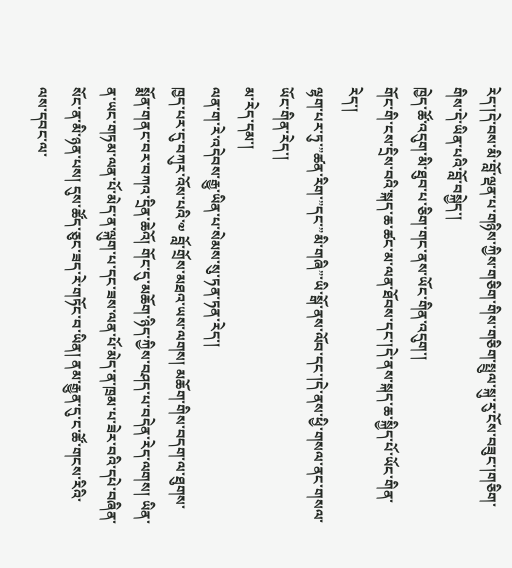རེད་།དེ་བས་མི་བློ་ལྡན་པ་གཉིས་ཀྱིས་གཅིག་གིས་གཅིག་སྤྲུལ་སྐུ་རུ་ངོས་བཟུང་།གཅིག་གིས་དེ་ཡིན་པའི་བློ་བསྐྱེད་།
ཁྱེད་ཚོ་འདུག་མི་ཐུབ་པ་ཅིག་གང་ནས་ཡོང་གིན་འདུག་།
གོང་གི་ངས་དྲིས་བའི་སྐད་ཆ་ཚང་མ་ལན་ཐོབས་དང་།དེ་ནས་སྐད་ཆ་སྐྱིད་པོ་ཡོང་གིན་རེད་།
ལྷག་པར་ཏུ་”ཚན་རིག་”དང་”མི་གཞི”་ཡི་སྒོ་ནས་ལོབ་དང་།དེ་ནས་ཕྱི་གསལ་ནང་གསལ་ཡོང་གིན་རེད་།
མ་རེད་དམ་།
ལན་ག་རེ་འདེབས་རྒྱུ་ཡིན་པ་སེམས་སུ་ཏན་ཏན་རེད་།
ཁྱད་པར་དུ་བཀུར་འོས་པའི་༧ བློ་གྲོས་མཐའ་ཡས་ལགས། མཆོག་གིས་བདག་ལ་ཐུགས་སྨོན་གནང་བར་བཀའ་དྲིན་ཆེའོ། གོང་དུ་མཆོག་ཉིད་ཀྱིས་བཤད་པ་བདེན་རེད་ལགས། ཡིན་ན་ཡང་གཏམ་ལན་པོ་མེད་ན་ལྐུག་པ་དང་ཟས་ལན་པོ་མེད་ན་ཁྲམ་པ་ཟེར་བའི་དཔེ་བཞིན་སོང་ན་མི་ཉན་པས། དུས་ཚོད་ཅུང་ཟད་རེ་གཏོང་བ་ཡིན། ནམ་རྒྱུན་དུ་ང་ཚོ་གངས་རིའི་ལས་དབང་ལ་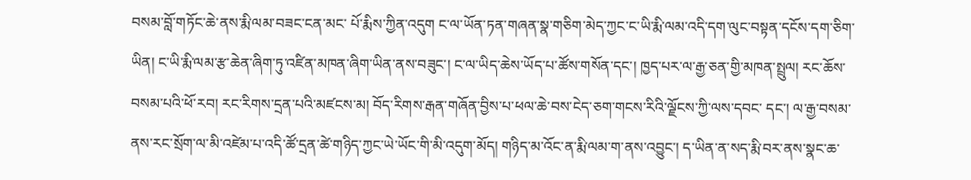བསམ་བློ་གཏོང་ཆེ་ནས་རྨི་ལམ་བཟང་ངན་མང་ པོ་རྨིས་ཀྱིན་འདུག ང་ལ་ཡོན་ཏན་གཞན་སྣ་གཅིག་མེད་ཀྱང་ང་ཡི་རྨི་ལམ་འདི་དག་ལུང་བསྟན་དངོས་དག་ཅིག་ ཡིན། ང་ཡི་རྨི་ལམ་རྩ་ཆེན་ཞིག་ཏུ་འཛིན་མཁན་ཞིག་ཡིན་ནས་བཟུང་། ང་ལ་ཡིད་ཆེས་ཡོད་པ་ཚོས་གསོན་དང་། ཁྱད་པར་ལ་རྒྱ་ཅན་གྱི་མཁན་སྤྲུལ། རང་ཆོས་བསམ་པའི་ཕོ་རབ། རང་རིགས་དྲན་པའི་མཛངས་མ། བོད་རིགས་རྒན་གཞོན་བྱིས་པ་ཕལ་ཆེ་བས་ངེད་ཅག་གངས་རིའི་ལྗོངས་ཀྱི་ལས་དབང་ དང་། ལ་རྒྱ་བསམ་ནས་རང་སྲོག་ལ་མི་འཛེམ་པ་འདི་ཚོ་དྲན་ཚེ་གཉིད་ཀྱང་ཡེ་ཡོང་གི་མི་འདུག་མོད། གཉིད་མ་འོང་ན་རྨི་ལམ་ག་ནས་འབྱུང་། ད་ཡིན་ན་སད་རྨི་བར་ནས་སྣང་ཆ་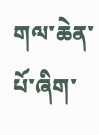གལ་ཆེན་པོ་ཞིག་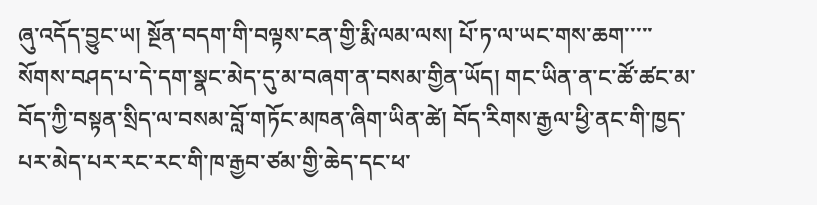ཞུ་འདོད་བྱུང་ཡ། སྔོན་བདག་གི་བལྟས་ངན་གྱི་རྨི་ལམ་ལས། པོ་ཏ་ལ་ཡང་གས་ཆག་་་་་སོགས་བཤད་པ་དེ་དག་སྣང་མེད་དུ་མ་བཞག་ན་བསམ་གྱིན་ཡོད། གང་ཡིན་ན་ང་ཚོ་ཚང་མ་བོད་ཀྱི་བསྟན་སྲིད་ལ་བསམ་བློ་གཏོང་མཁན་ཞིག་ཡིན་ཚེ། བོད་རིགས་རྒྱལ་ཕྱི་ནང་གི་ཁྱད་པར་མེད་པར་རང་རང་གི་ཁ་རྒྱབ་ཙམ་གྱི་ཆེད་དང་ཕ་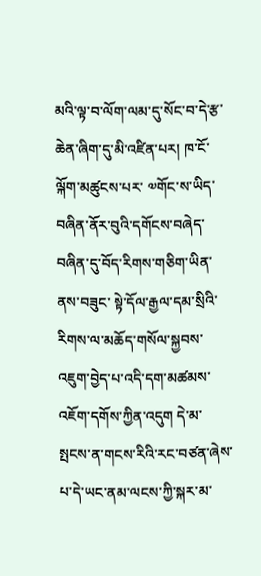མའི་ལྟ་བ་ལོག་ལམ་དུ་སོང་བ་དེ་རྩ་ཆེན་ཞིག་དུ་མི་འཛིན་པར། ཁ་ངོ་ལྐོག་མཚུངས་པར་ ༧གོང་ས་ཡིད་བཞིན་ནོར་བུའི་དགོངས་བཞེད་བཞིན་དུ་བོད་རིགས་གཅིག་ཡིན་ནས་བཟུང་ སྟེ་དོལ་རྒྱལ་དམ་སྲིའི་རིགས་ལ་མཆོད་གསོལ་སྐྱབས་འཇུག་བྱེད་པ་འདི་དག་མཚམས་ འཇོག་དགོས་ཀྱིན་འདུག དེ་མ་སྤངས་ན་གངས་རིའི་རང་བཙན་ཞེས་པ་དེ་ཡང་ནམ་ལངས་ཀྱི་སྐར་མ་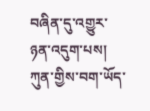བཞིན་དུ་འགྱུར་ ཉན་འདུག་པས། ཀུན་གྱིས་བག་ཡོད་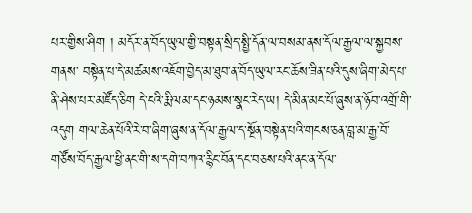པར་གྱིས་ཤིག ། མདོར་ན་བོད་ཡུལ་གྱི་བསྟན་སྲིད་སྤྱི་དོན་ལ་བསམ་ནས་དོལ་རྒྱལ་ལ་སྐྱབས་གནས་ བསྟེན་པ་དེ་མཚམས་འཇོག་བྱེད་མ་ཐུབ་ན་བོད་ཡུལ་རང་ཆོས་ཟིན་པའི་དུས་ཞིག་མེད་པ་ ནི་ཤེས་པར་མཛོད་ཅིག དེ་ངའི་རྨི་ལམ་དང་ཉམས་སྣང་རེད་ཡ། དེ་མིན་མང་པོ་ཞུས་ན་ཉོབ་འགྲོ་གི་འདུག གལ་ཆེན་པོའི་རེ་བ་ཞིག་ཞུས་ན་དོལ་རྒྱལ་ད་སྔོན་བསྟེན་པའི་གངས་ཅན་བླ་མ་རྒྱ་བོ་གཙོས་བོད་རྒྱལ་ཕྱི་ནང་གི་ས་དགེ་བཀའ་རྙིང་བོན་དང་བཅས་པའི་ནང་ན་དོལ་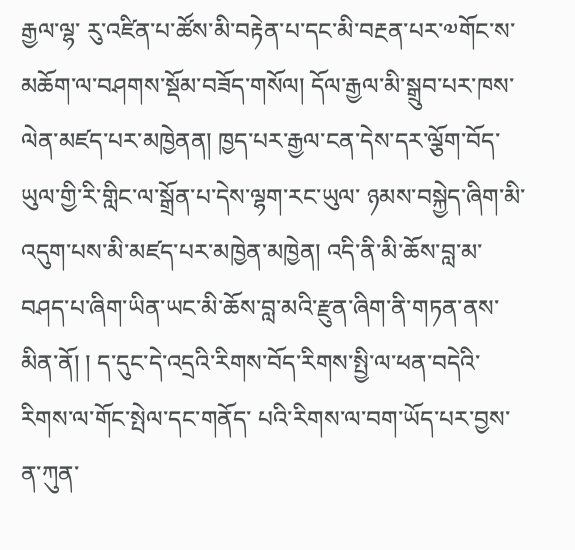རྒྱལ་ལྷ་ རུ་འཛིན་པ་ཚོས་མི་བརྟེན་པ་དང་མི་བརྔན་པར་༧གོང་ས་མཆོག་ལ་བཤགས་སྡོམ་བཟོད་གསོལ། དོལ་རྒྱལ་མི་སྒྲུབ་པར་ཁས་ལེན་མཛད་པར་མཁྱེནན། ཁྱད་པར་རྒྱལ་ངན་དེས་དར་ལྕོག་བོད་ཡུལ་གྱི་རི་གླིང་ལ་སྒྲོན་པ་དེས་ལྷག་རང་ཡུལ་ ཉམས་བསྐྱེད་ཞིག་མི་འདུག་པས་མི་མཛད་པར་མཁྱེན་མཁྱེན། འདི་ནི་མི་ཆོས་བླ་མ་བཤད་པ་ཞིག་ཡིན་ཡང་མི་ཆོས་བླ་མའི་རྫུན་ཞིག་ནི་གཏན་ནས་ མིན་ནོ། ། ད་དུང་དེ་འདྲའི་རིགས་བོད་རིགས་སྤྱི་ལ་ཕན་བདེའི་རིགས་ལ་གོང་སྤེལ་དང་གནོད་ པའི་རིགས་ལ་བག་ཡོད་པར་བྱས་ན་ཀུན་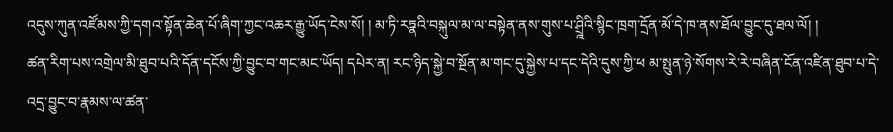འདུས་ཀུན་འཛོམས་ཀྱི་དགའ་སྟོན་ཆེན་པོ་ཞིག་ཀྱང་འཆར་རྒྱུ་ཡོད་ངེས་སོ། ། མ་ཏི་རཏྣའི་བསྐུལ་མ་ལ་བསྟེན་ནས་གུས་པ་ཤྲྰིའི་སྙིང་ཁྲག་དྲོན་མོ་དེ་ཁ་ནས་ཐོལ་བྱུང་དུ་ཐལ་ལོ། །
ཚན་རིག་པས་འགྲེལ་མི་ཐུབ་པའི་དོན་དངོས་ཀྱི་བྱུང་བ་གང་མང་ཡོད། དཔེར་ན། རང་ཉིད་སྐྱེ་བ་སྔོན་མ་གང་དུ་སྐྱེས་པ་དང་དེའི་དུས་ཀྱི་ཕ མ་སྤུན་ཉེ་སོགས་རེ་རེ་བཞིན་ངོན་འཛིན་ཐུབ་པ་དེ་འདྲ་བྱུང་བ་རྣམས་ལ་ཚན་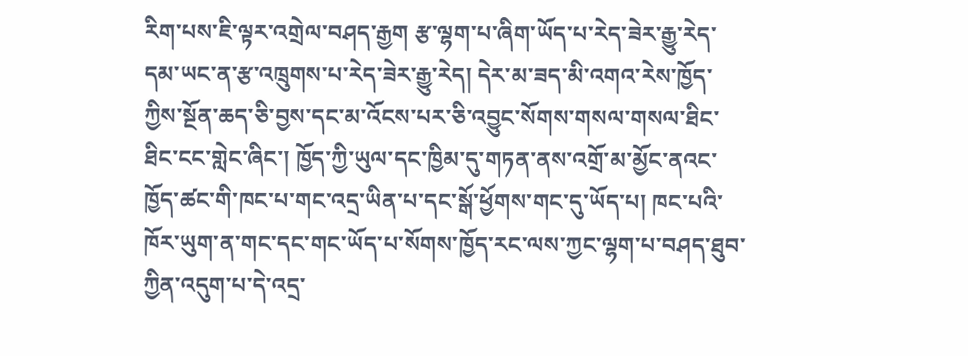རིག་པས་ཇི་ལྟར་འགྲེལ་བཤད་རྒྱག རྩ་ལྷག་པ་ཞིག་ཡོད་པ་རེད་ཟེར་རྒྱུ་རེད་དམ་ཡང་ན་རྩ་འཁྲུགས་པ་རེད་ཟེར་རྒྱུ་རེད། དེར་མ་ཟད་མི་འགའ་རེས་ཁྱོད་ཀྱིས་སྔོན་ཆད་ཅི་བྱས་དང་མ་འོངས་པར་ཅི་འབྱུང་སོགས་གསལ་གསལ་ཐིང་ཐིང་ངང་གླེང་ཞིང་། ཁྱོད་ཀྱི་ཡུལ་དང་ཁྱིམ་དུ་གཏན་ནས་འགྲོ་མ་མྱོང་ནའང་ཁྱོད་ཚང་གི་ཁང་པ་གང་འདྲ་ཡིན་པ་དང་སྒོ་ཕྱོགས་གང་དུ་ཡོད་པ། ཁང་པའི་ཁོར་ཡུག་ན་གང་དང་གང་ཡོད་པ་སོགས་ཁྱོད་རང་ལས་ཀྱང་ལྷག་པ་བཤད་ཐུབ་ཀྱིན་འདུག་པ་དེ་འདྲ་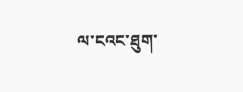ལ་ངའང་ཐུག་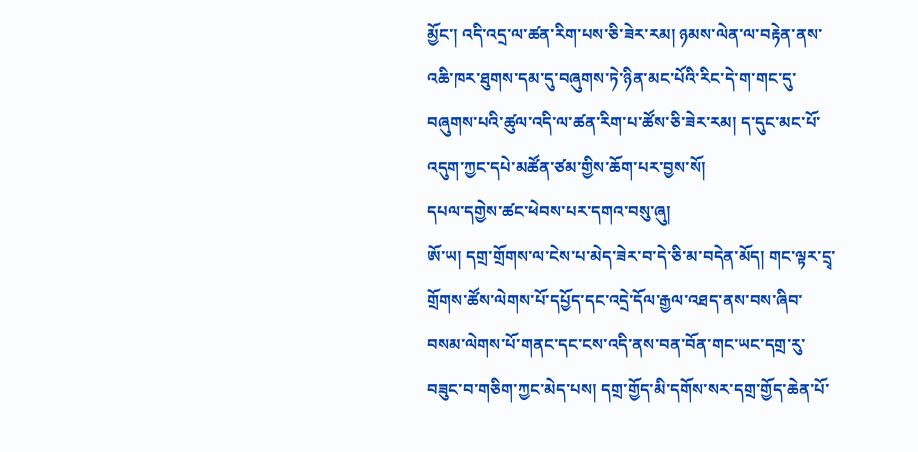མྱོང་། འདི་འདྲ་ལ་ཚན་རིག་པས་ཅི་ཟེར་རམ། ཉམས་ལེན་ལ་བརྟེན་ནས་འཆི་ཁར་ཐུགས་དམ་དུ་བཞུགས་ཏེ་ཉིན་མང་པོའི་རིང་དེ་ག་གང་དུ་བཞུགས་པའི་ཚུལ་འདི་ལ་ཚན་རིག་པ་ཚོས་ཅི་ཟེར་རམ། ད་དུང་མང་པོ་འདུག་ཀྱང་དཔེ་མཚོན་ཙམ་གྱིས་ཆོག་པར་བྱས་སོ།
དཔལ་དགྱེས་ཚང་ཕེབས་པར་དགའ་བསུ་ཞུ།
ཨོ་ཡ། དགྲ་གྲོགས་ལ་ངེས་པ་མེད་ཟེར་བ་དེ་ཅི་མ་བདེན་མོད། གང་ལྟར་དྲྭ་གྲོགས་ཚོས་ལེགས་པོ་དཔྱོད་དང་འདྲེ་དོལ་རྒྱལ་འཐད་ནས་བས་ཞིབ་བསམ་ལེགས་པོ་གནང་དང་ངས་འདི་ནས་བན་བོན་གང་ཡང་དགྲ་རུ་བཟུང་བ་གཅིག་ཀྱང་མེད་པས། དགྲ་གྱོད་མི་དགོས་སར་དགྲ་གྱོད་ཆེན་པོ་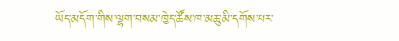ཡོད་མདོག་གིས་ལྷག་བསམ་ཁྱེད་ཚོས་ཁ་མཆུ་མི་དགོས་པར་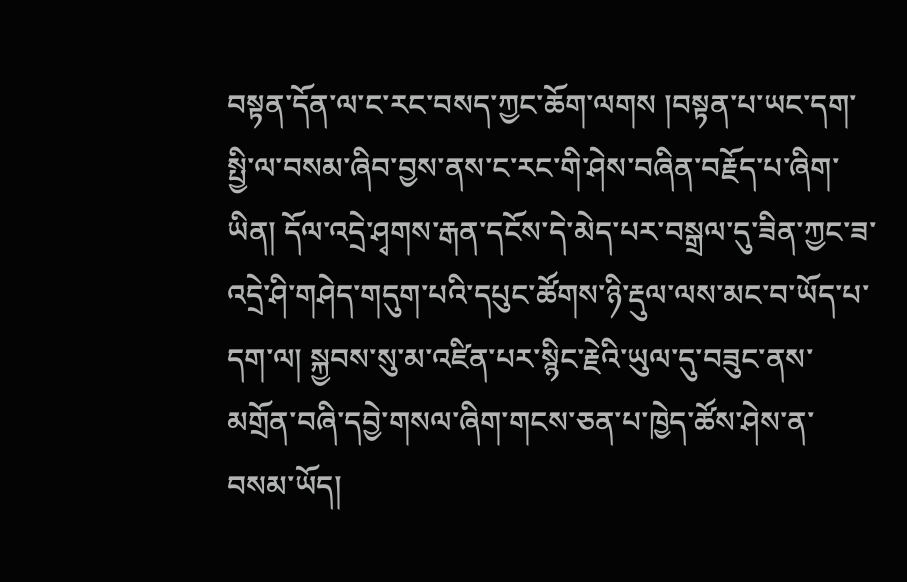བསྟན་དོན་ལ་ང་རང་བསད་ཀྱང་ཆོག་ལགས །བསྟན་པ་ཡང་དག་སྤྱི་ལ་བསམ་ཞིབ་བྱས་ནས་ང་རང་གི་ཤེས་བཞིན་བརྗོད་པ་ཞིག་ཡིན། དོལ་འདྲེ་ཤྭགས་རྒན་དངོས་དེ་མེད་པར་བསྒྲལ་དུ་ཟིན་ཀྱང་ཟ་འདྲེ་ཤི་གཤེད་གདུག་པའི་དཔུང་ཚོགས་ཉི་རྡུལ་ལས་མང་བ་ཡོད་པ་དག་ལ། སྐྱབས་སུ་མ་འཛིན་པར་སྙིང་རྗེའི་ཡུལ་དུ་བཟུང་ནས་མགྲོན་བཞི་དབྱེ་གསལ་ཞིག་གངས་ཅན་པ་ཁྱེད་ཚོས་ཤེས་ན་བསམ་ཡོད།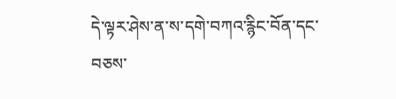དེ་ལྟར་ཤེས་ན་ས་དགེ་བཀའ་རྙིང་བོན་དང་བཅས་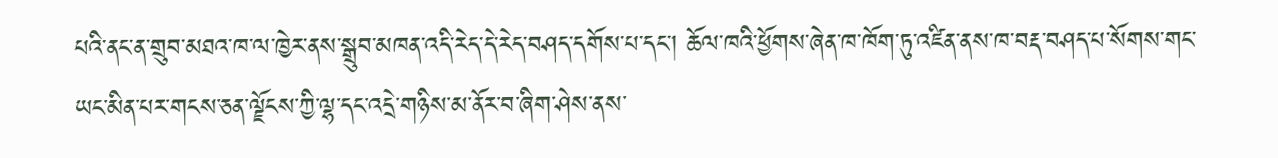པའི་ནང་ན་གྲུབ་མཐའ་ཁ་ལ་ཁྱེར་ནས་སྒྲུབ་མཁན་འདི་རེད་དེ་རེད་བཤད་དགོས་པ་དང་། ཆོལ་ཁའི་ཕྱོགས་ཞེན་ཁ་ཁོག་ཏུ་འཛིན་ནས་ཁ་བརྡ་བཤད་པ་སོགས་གང་ཡང་མིན་པར་གངས་ཅན་ལྗོངས་ཀྱི་ལྷ་དང་འདྲེ་གཉིས་མ་ནོར་བ་ཞིག་ཤེས་ནས་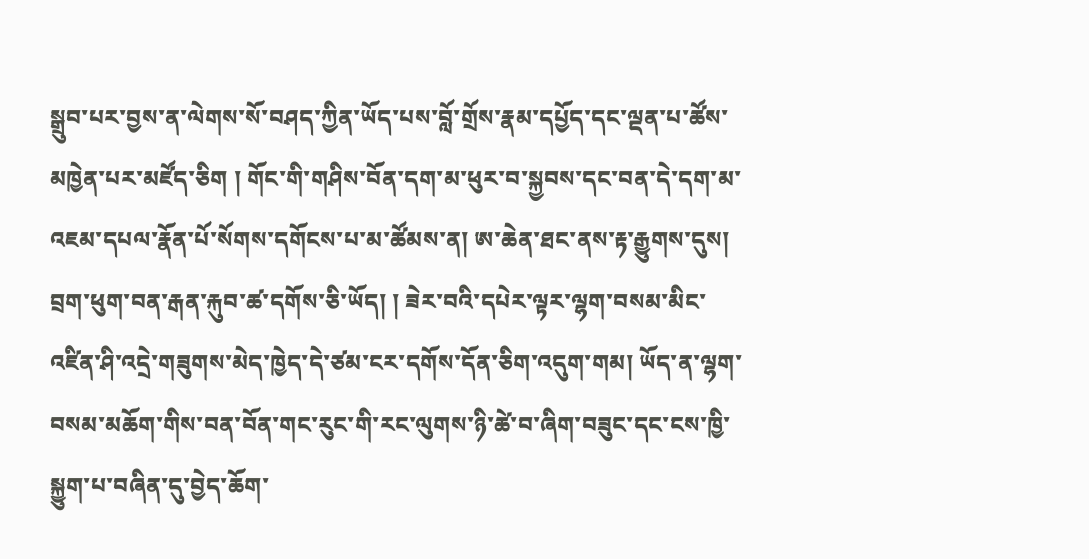སྒྲུབ་པར་བྱས་ན་ལེགས་སོ་བཤད་ཀྱིན་ཡོད་པས་བློ་གྲོས་རྣམ་དཔྱོད་དང་ལྡན་པ་ཚོས་མཁྱེན་པར་མཛོད་ཅིག ། གོང་གི་གཤིས་བོན་དག་མ་ཕུར་བ་སྐྱབས་དང་བན་དེ་དག་མ་འཇམ་དཔལ་རྣོན་པོ་སོགས་དགོངས་པ་མ་ཚོམས་ན། ཨ་ཆེན་ཐང་ནས་རྟ་རྒྱུགས་དུས། བྲག་ཕུག་བན་རྒན་རྐུབ་ཚ་དགོས་ཅི་ཡོད། ། ཟེར་བའི་དཔེར་ལྟར་ལྷག་བསམ་མིང་འཛིན་ཤི་འདྲེ་གཟུགས་མེད་ཁྱེད་དེ་ཙམ་ངར་དགོས་དོན་ཅིག་འདུག་གམ། ཡོད་ན་ལྷག་བསམ་མཆོག་གིས་བན་བོན་གང་རུང་གི་རང་ལུགས་ཉི་ཚེ་བ་ཞིག་བཟུང་དང་ངས་ཁྱི་སྐྱུག་པ་བཞིན་དུ་བྱེད་ཆོག་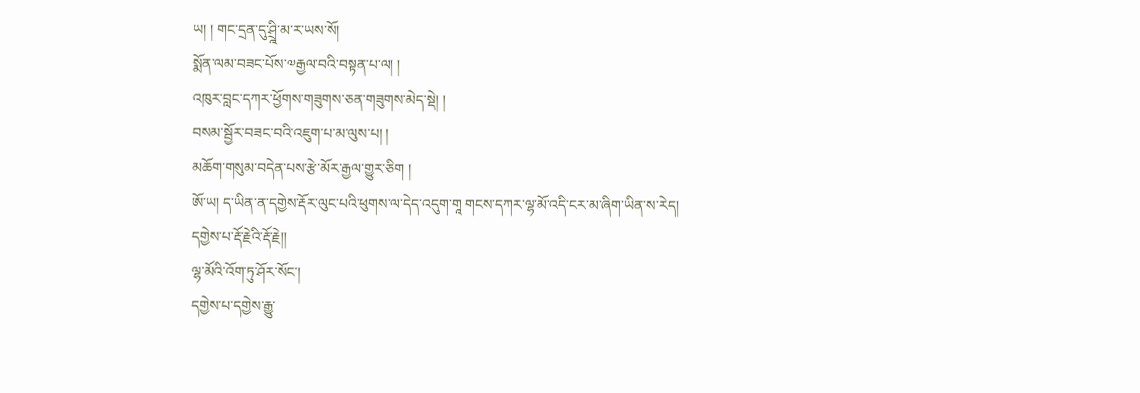ཡ། ། གང་དྲན་དུ་ཤྲྰི་མ་ར་ཡས་སོ།
སྨོན་ལམ་བཟང་པོས་༧རྒྱལ་བའི་བསྟན་པ་ལ། །
འཁུར་བླང་དཀར་ཕྱོགས་གཟུགས་ཅན་གཟུགས་མེད་སྡེ། །
བསམ་སྦྱོར་བཟང་བའི་འཇུག་པ་མ་ལུས་པ། །
མཆོག་གསུམ་བདེན་པས་རྩེ་མོར་རྒྱལ་གྱུར་ཅིག །
ཨོ་ཡ། ད་ཡིན་ན་དགྱེས་རྡོར་ལུང་པའི་ཕུགས་ལ་དེད་འདུག་གཱ གངས་དཀར་ལྷ་མོ་འདི་ངར་མ་ཞིག་ཡིན་ས་རེད།
དགྱེས་པ་རྡོ་རྗེའི་རྡོ་རྗེ།།
ལྷ་མོའི་འོག་ཏུ་ཤོར་སོང་།
དགྱེས་པ་དགྱེས་རྒྱུ་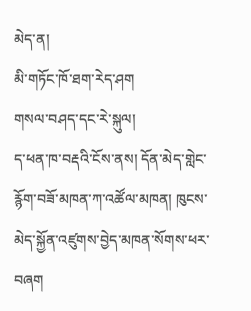མེད་ན།
མི་གཏོང་ཁོ་ཐག་རེད་ཤག
གསལ་བཤད་དང་རེ་སྐུལ།
ད་ཕན་ཁ་བརྡའི་ངོས་ནས། དོན་མེད་གླེང་རྙོག་བཟོ་མཁན་ཀ་འཚོལ་མཁན། ཁུངས་མེད་སྐྱོན་འཛུགས་བྱེད་མཁན་སོགས་ཕར་བཞག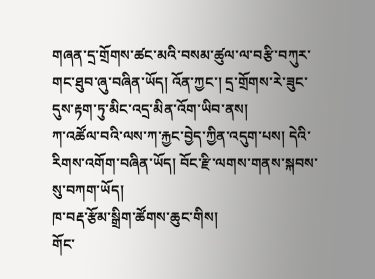གཞན་དྲ་གྲོགས་ཚང་མའི་བསམ་ཚུལ་ལ་བརྩི་བཀུར་གང་ཐུབ་ཞུ་བཞིན་ཡོད། འོན་ཀྱང་། དྲ་གྲོགས་རེ་ཟུང་དུས་རྟག་ཏུ་མིང་འདྲ་མིན་འོག་ཡིབ་ནས།
ཀ་འཚོལ་བའི་ལས་ཀ་རྐྱང་བྱེད་ཀྱིན་འདུག་པས། དེའི་རིགས་འགོག་བཞིན་ཡོད། བོང་རྫི་ལགས་གནས་སྐབས་སུ་བཀག་ཡོད།
ཁ་བརྡ་རྩོམ་སྒྲིག་ཚོགས་ཆུང་གིས།
གོང་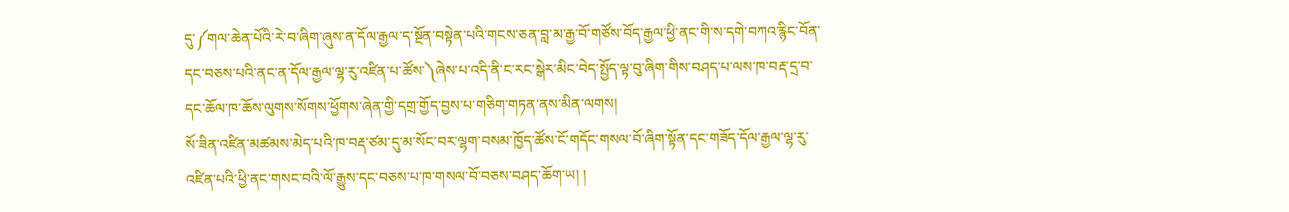དུ་༼གལ་ཆེན་པོའི་རེ་བ་ཞིག་ཞུས་ན་དོལ་རྒྱལ་ད་སྔོན་བསྟེན་པའི་གངས་ཅན་བླ་མ་རྒྱ་བོ་གཙོས་བོད་རྒྱལ་ཕྱི་ནང་གི་ས་དགེ་བཀའ་རྙིང་བོན་དང་བཅས་པའི་ནང་ན་དོལ་རྒྱལ་ལྷ་རུ་འཛིན་པ་ཚོས་༽ཞེས་པ་འདི་ནི་ང་རང་སྒེར་མིང་བེད་སྤྱོད་ལྟ་བུ་ཞིག་གིས་བཤད་པ་ལས་ཁ་བརྡ་དྲ་བ་དང་ཆོལ་ཁ་ཆོས་ལུགས་སོགས་ཕྱོགས་ཞེན་གྱི་དགྲ་གྱོད་བྱས་པ་གཅིག་གཏན་ནས་མིན་ལགས།
སོ་ཟིན་འཛིན་མཚམས་མེད་པའི་ཁ་བརྡ་ཙམ་དུ་མ་སོང་བར་ལྷག་བསམ་ཁྱོད་ཚོས་ངོ་གདོང་གསལ་བོ་ཞིག་སྟོན་དང་གཟོད་དོལ་རྒྱལ་ལྷ་རུ་འཛིན་པའི་ཕྱི་ནང་གསང་བའི་ལོ་རྒྱུས་དང་བཅས་པ་ཁ་གསལ་བོ་བཅས་བཤད་ཆོག་ཡ། །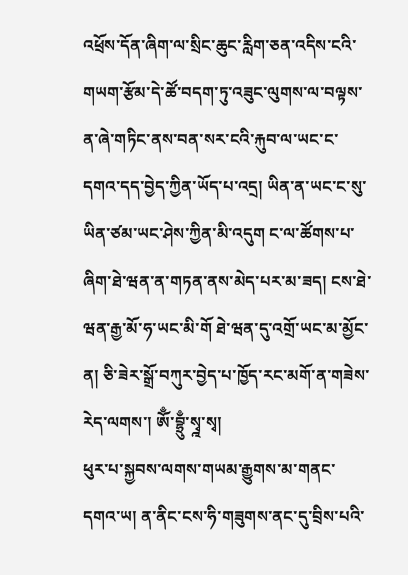འཕྲོས་དོན་ཞིག་ལ་སྲིང་ཆུང་རླིག་ཅན་འདིས་ངའི་གཡག་རྩོམ་དེ་ཚོ་བདག་ཏུ་འཟུང་ལུགས་ལ་བལྟས་ན་ཞེ་གཏིང་ནས་བན་སར་ངའི་རྐུབ་ལ་ཡང་ང་དགའ་དད་བྱེད་ཀྱིན་ཡོད་པ་འདྲ། ཡིན་ན་ཡང་ང་སུ་ཡིན་ཙམ་ཡང་ཤེས་ཀྱིན་མི་འདུག ང་ལ་ཚོགས་པ་ཞིག་ཐེ་ཝན་ན་གཏན་ནས་མེད་པར་མ་ཟད། ངས་ཐེ་ཝན་རྒྱ་མོ་ཧ་ཡང་མི་གོ ཐེ་ཝན་དུ་འགྲོ་ཡང་མ་མྱོང་ན། ཅི་ཟེར་སྒྲོ་བཀུར་བྱེད་པ་ཁྱོད་རང་མགོ་ན་གཟེས་རེད་ལགས་། ཨོྃ་བྷྲུྃ་སྭྰ་སྭ།
ཕུར་པ་སྐྱབས་ལགས་གཡམ་རྒྱུགས་མ་གནང་དགའ་ཡ། ན་ནིང་ངས་ཧི་གཟུགས་ནང་དུ་བྲིས་པའི་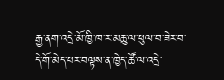རྒྱ་ནག་འདྲེ་མོ་ཁྱི་ཁ་ར་མཆུ་ལ་ཕུལ་བ་ཟེར་བ་དེ་གོ་མེད་པར་བལྟས་ན་ཁྱེད་ཚོ་ལ་འདྲེ་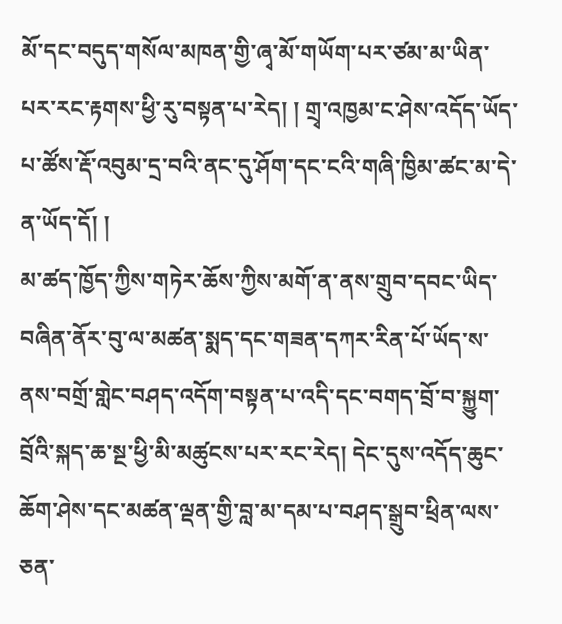མོ་དང་བདུད་གསོལ་མཁན་གྱི་ཞྭ་མོ་གཡོག་པར་ཙམ་མ་ཡིན་པར་རང་རྟགས་ཕྱི་རུ་བསྟན་པ་རེད། ། གྲྭ་འཁྱམ་ང་ཤེས་འདོད་ཡོད་པ་ཚོས་རྡོ་འབུམ་དྲ་བའི་ནང་དུ་ཤོག་དང་ངའི་གཞི་ཁྱིམ་ཚང་མ་དེ་ན་ཡོད་དོ། །
མ་ཚད་ཁྱོད་ཀྱིས་གཏེར་ཆོས་ཀྱིས་མགོ་ན་ནས་གྲུབ་དབང་ཡིད་བཞིན་ནོར་བུ་ལ་མཚན་སྨད་དང་གཟན་དཀར་རིན་པོ་ཡོད་ས་ནས་བགྲོ་གླེང་བཤད་འདོག་བསྟན་པ་འདི་དང་བགད་བྲོ་བ་སྐྱུག་བྲོའི་སྐད་ཆ་སྔ་ཕྱི་མི་མཚུངས་པར་རང་རེད། དེང་དུས་འདོད་ཆུང་ཆོག་ཤེས་དང་མཚན་ལྡན་གྱི་བླ་མ་དམ་པ་བཤད་སྒྲུབ་ཕྲིན་ལས་ཅན་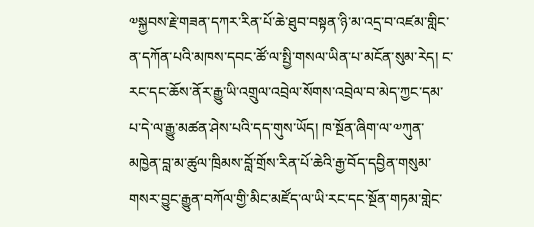༧སྐྱབས་རྗེ་གཟན་དཀར་རིན་པོ་ཆེ་ཐུབ་བསྟན་ཉི་མ་འདྲ་བ་འཛམ་གླིང་ན་དཀོན་པའི་མཁས་དབང་ཚོ་ལ་སྤྱི་གསལ་ཡིན་པ་མངོན་སུམ་རེད། ང་རང་དང་ཆོས་ནོར་རྒྱུ་ཡི་འགྲུལ་འབྲེལ་སོགས་འབྲེལ་བ་མེད་ཀྱང་དམ་པ་དེ་ལ་རྒྱུ་མཚན་ཤེས་པའི་དད་གུས་ཡོད། ཁ་སྔོན་ཞིག་ལ་༧ཀུན་མཁྱེན་བླ་མ་ཚུལ་ཁྲིམས་བློ་གྲོས་རིན་པོ་ཆེའི་རྒྱ་བོད་དབྱིན་གསུམ་གསར་བྱུང་རྒྱུན་བཀོལ་གྱི་མིང་མཛོད་ལ་ཡི་རང་དང་སྔོན་གཏམ་གླེང་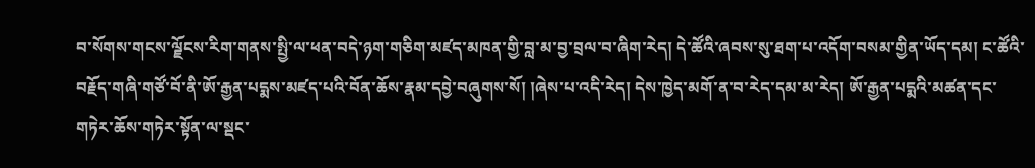བ་སོགས་གངས་ལྗོངས་རིག་གནས་སྤྱི་ལ་ཕན་བདེ་ཉག་གཅིག་མཛད་མཁན་གྱི་བླ་མ་བྱ་བྲལ་བ་ཞིག་རེད། དེ་ཚོའི་ཞབས་སུ་ཐག་པ་འདོག་བསམ་གྱིན་ཡོད་དམ། ང་ཚོའི་བརྗོད་གཞི་གཙོ་བོ་ནི་ཨོ་རྒྱན་པདྨས་མཛད་པའི་བོན་ཆོས་རྣམ་དབྱེ་བཞུགས་སོ། །ཞེས་པ་འདི་རེད། དེས་ཁྱེད་མགོ་ན་བ་རེད་དམ་མ་རེད། ཨོ་རྒྱན་པདྨའི་མཚན་དང་གཏེར་ཆོས་གཏེར་སྟོན་ལ་སྡང་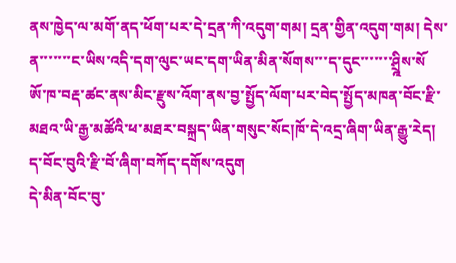ནས་ཁྱེད་ལ་མགོ་ནད་ཕོག་པར་དེ་དྲན་ཀི་འདུག་གམ། དྲན་གྱིན་འདུག་གམ། དེས་ན་་་་་་་ང་ཡིས་འདི་དག་ལུང་ཡང་དག་ཡིན་མིན་སོགས་་་ད་དུང་་་་་་་ཤྲྰིས་སོ
ཨོ་ཁ་བརྡ་ཚང་ནས་མིང་རྫུས་འོག་ནས་བྱ་སྤྱོད་ལོག་པར་བེད་སྤྱོད་མཁན་བོང་རྫི་མཐའ་ཡི་རྒྱ་མཚོའི་ཕ་མཐར་བསྐྲད་ཡིན་གསུང་སོང།ཁོ་དེ་འདྲ་ཞིག་ཡིན་རྒྱུ་རེད།
ད་བོང་བུའི་རྫི་བོ་ཞིག་བཀོད་དགོས་འདུག
དེ་མིན་བོང་བུ་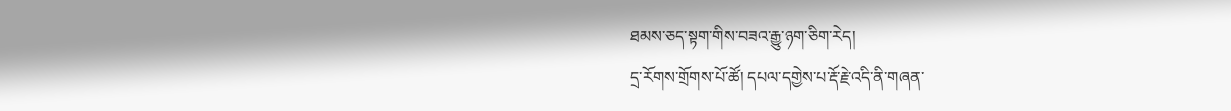ཐམས་ཅད་སྟག་གིས་བཟའ་རྒྱུ་ཉག་ཅིག་རེད།
དྲ་རོགས་གྲོགས་པོ་ཚོ། དཔལ་དགྱེས་པ་རྡོ་རྗེ་འདི་ནི་གཞན་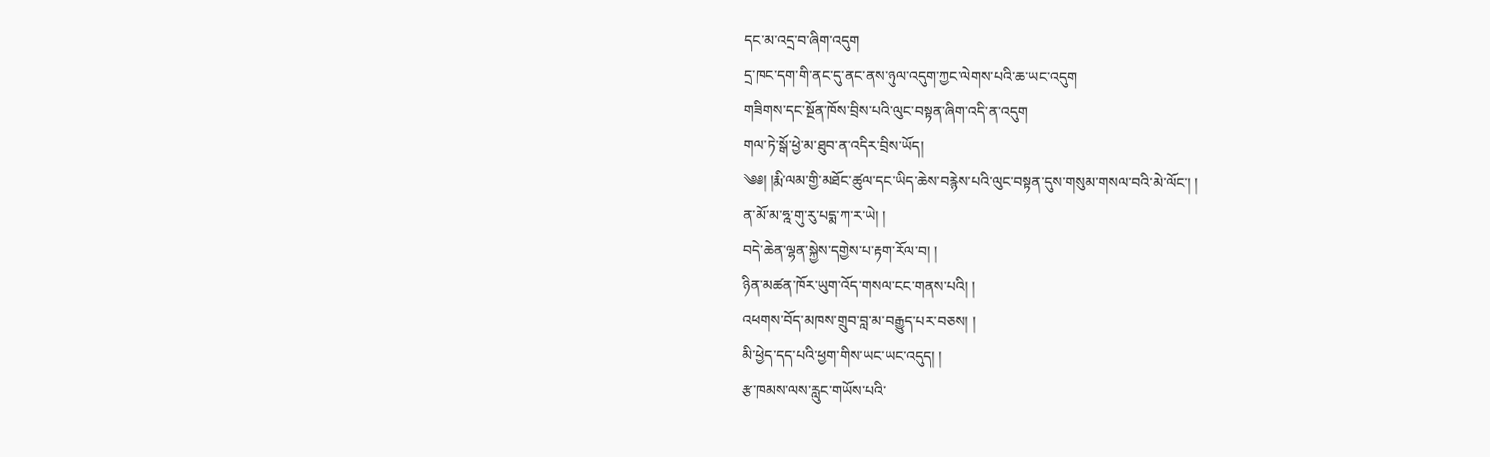དང་མ་འདྲ་བ་ཞིག་འདུག
དྲ་ཁང་དག་གི་ནང་དུ་ནང་ནས་ཉུལ་འདུག་ཀྱང་ལེགས་པའི་ཆ་ཡང་འདུག
གཟིགས་དང་སྔོན་ཁོས་བྲིས་པའི་ལུང་བསྟན་ཞིག་འདི་ན་འདུག
གལ་ཏེ་སྒོ་ཕྱེ་མ་ཐུབ་ན་འདིར་བྲིས་ཡོད།
༄༅། །རྨི་ལམ་གྱི་མཐོང་ཚུལ་དང་ཡིད་ཆེས་བརྙེས་པའི་ལུང་བསྟན་དུས་གསུམ་གསལ་བའི་མེ་ལོང་། །
ན་མོ་མ་ཧྰ་གུ་རུ་པདྨ་ཀ་ར་ཡེ། །
བདེ་ཆེན་ལྷན་སྐྱེས་དགྱེས་པ་རྟག་རོལ་བ། །
ཉིན་མཚན་ཁོར་ཡུག་འོད་གསལ་ངང་གནས་པའི། །
འཕགས་བོད་མཁས་གྲུབ་བླ་མ་བརྒྱུད་པར་བཅས། །
མི་ཕྱེད་དད་པའི་ཕྱག་གིས་ཡང་ཡང་འདུད། །
རྩ་ཁམས་ལས་རླུང་གཡོས་པའི་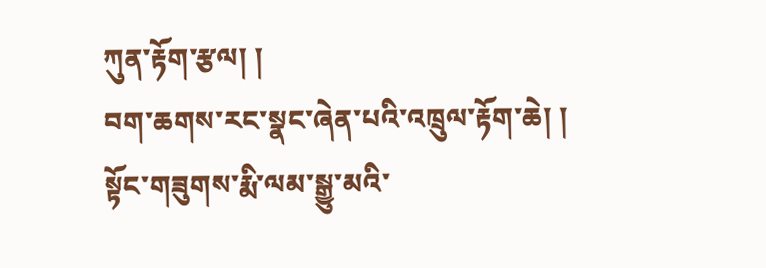ཀུན་རྟོག་རྩལ། །
བག་ཆགས་རང་སྣང་ཞེན་པའི་འཁྲུལ་རྟོག་ཆེ། །
སྟོང་གཟུགས་རྨི་ལམ་སྒྱུ་མའི་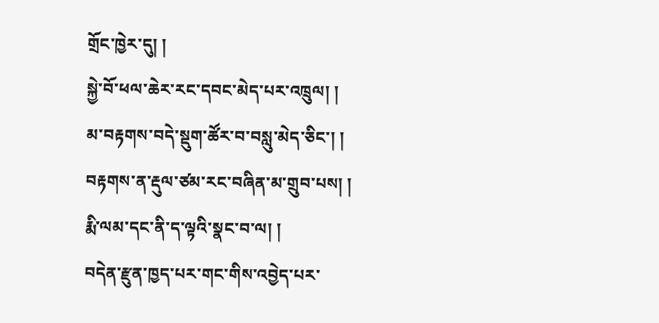གྲོང་ཁྱེར་དུ། །
སྐྱེ་བོ་ཕལ་ཆེར་རང་དབང་མེད་པར་འཁྲུལ། །
མ་བརྟགས་བདེ་སྡུག་ཚོར་བ་བསླུ་མེད་ཅིང་། །
བརྟགས་ན་རྡུལ་ཙམ་རང་བཞིན་མ་གྲུབ་པས། །
རྨི་ལམ་དང་ནི་ད་ལྟའི་སྣང་བ་ལ། །
བདེན་རྫུན་ཁྱད་པར་གང་གིས་འབྱེད་པར་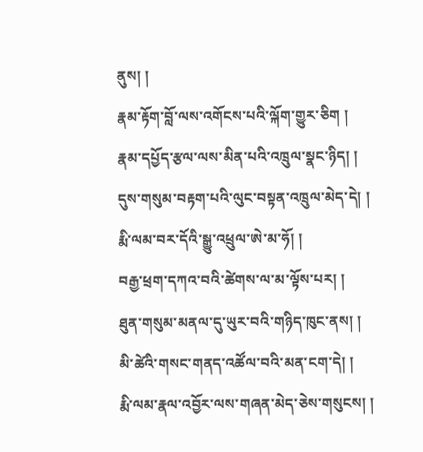ནུས། །
རྣམ་རྟོག་བློ་ལས་འགོངས་པའི་ལྐོག་གྱུར་ཅིག །
རྣམ་དཔྱོད་རྩལ་ལས་མིན་པའི་འཁྲུལ་སྣང་ཉིད། །
དུས་གསུམ་བརྟག་པའི་ལུང་བསྟན་འཁྲུལ་མེད་དེ། །
རྨི་ལམ་བར་དོའི་སྒྱུ་འཕྲུལ་ཨེ་མ་ཧོ། །
བརྒྱ་ཕྲག་དཀའ་བའི་ཚེགས་ལ་མ་ལྟོས་པར། །
ཐུན་གསུམ་མནལ་དུ་ཡུར་བའི་གཉིད་ཁུང་ནས། །
མི་ཚེའི་གསང་གནད་འཚོལ་བའི་མན་ངག་དེ། །
རྨི་ལམ་རྣལ་འབྱོར་ལས་གཞན་མེད་ཅེས་གསུངས། །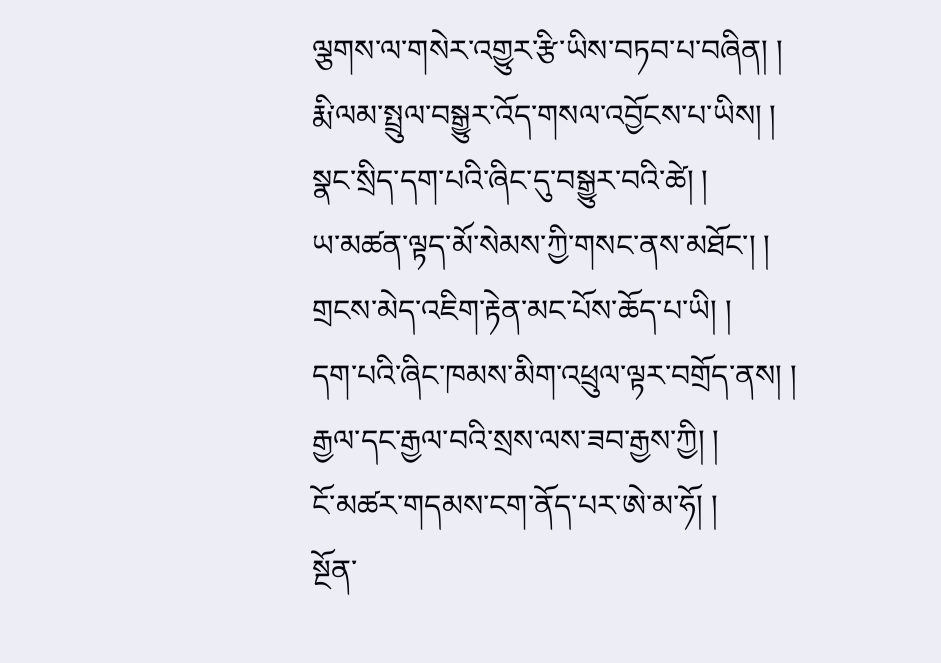ལྕགས་ལ་གསེར་འགྱུར་རྩི་ཡིས་བཏབ་པ་བཞིན། །
རྨི་ལམ་སྤྲུལ་བསྒྱུར་འོད་གསལ་འབྱོངས་པ་ཡིས། །
སྣང་སྲིད་དག་པའི་ཞིང་དུ་བསྒྱུར་བའི་ཚེ། །
ཡ་མཚན་ལྟད་མོ་སེམས་ཀྱི་གསང་ནས་མཐོང་། །
གྲངས་མེད་འཇིག་རྟེན་མང་པོས་ཆོད་པ་ཡི། །
དག་པའི་ཞིང་ཁམས་མིག་འཕྲུལ་ལྟར་བགྲོད་ནས། །
རྒྱལ་དང་རྒྱལ་བའི་སྲས་ལས་ཟབ་རྒྱས་ཀྱི། །
ངོ་མཚར་གདམས་ངག་ནོད་པར་ཨེ་མ་ཧོ། །
སྔོན་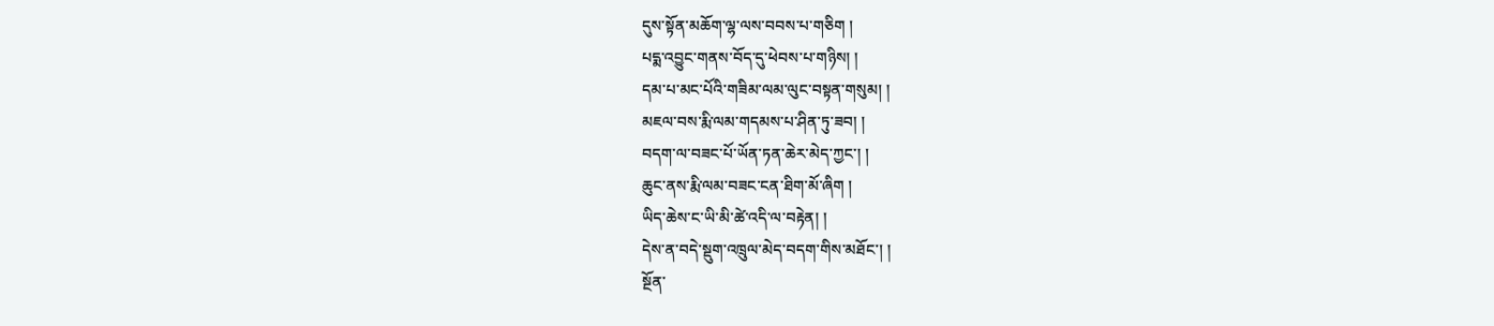དུས་སྟོན་མཆོག་ལྷ་ལས་བབས་པ་གཅིག །
པདྨ་འབྱུང་གནས་བོད་དུ་ཕེབས་པ་གཉིས། །
དམ་པ་མང་པོའི་གཟིམ་ལམ་ལུང་བསྟན་གསུམ། །
མཇལ་བས་རྨི་ལམ་གདམས་པ་ཤིན་ཏུ་ཟབ། །
བདག་ལ་བཟང་པོ་ཡོན་ཏན་ཆེར་མེད་ཀྱང་། །
ཆུང་ནས་རྨི་ལམ་བཟང་ངན་ཐིག་མོ་ཞིག །
ཡིད་ཆེས་ང་ཡི་མི་ཚེ་འདི་ལ་བརྟེན། །
དེས་ན་བདེ་སྡུག་འཁྲུལ་མེད་བདག་གིས་མཐོང་། །
སྔོན་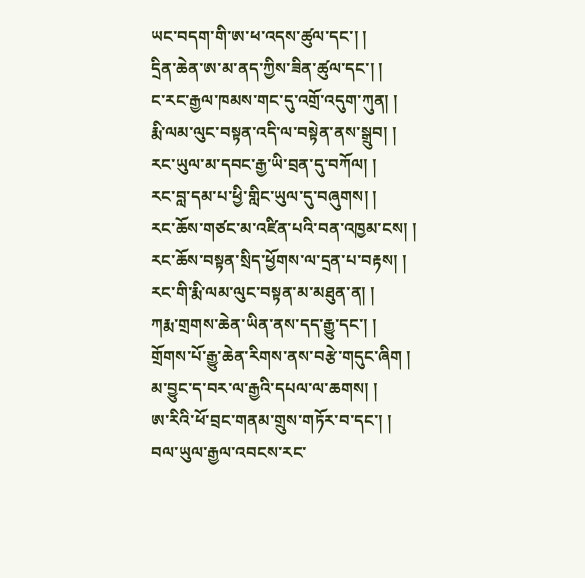ཡང་བདག་གི་ཨ་ཕ་འདས་ཚུལ་དང་། །
དྲིན་ཆེན་ཨ་མ་ནད་ཀྱིས་ཟིན་ཚུལ་དང་། །
ང་རང་རྒྱལ་ཁམས་གང་དུ་འགྲོ་འདུག་ཀུན། །
རྨི་ལམ་ལུང་བསྟན་འདི་ལ་བསྟེན་ནས་སྒྲུབ། །
རང་ཡུལ་མ་དབང་རྒྱ་ཡི་བྲན་དུ་བཀོལ། །
རང་བླ་དམ་པ་ཕྱི་གླིང་ཡུལ་དུ་བཞུགས། །
རང་ཆོས་གཙང་མ་འཛིན་པའི་བན་འཁྱམ་ངས། །
རང་ཆོས་བསྟན་སྲིད་ཕྱོགས་ལ་དྲན་པ་བརྟས། །
རང་གི་རྨི་ལམ་ལུང་བསྟན་མ་མཐུན་ན། །
ཀརྨ་གྲགས་ཆེན་ཡིན་ནས་དད་རྒྱུ་དང་། །
གྲོགས་པོ་རྒྱུ་ཆེན་རིགས་ནས་བརྩེ་གདུང་ཞིག །
མ་བྱུང་ད་བར་ལ་རྒྱའི་དཔལ་ལ་ཆགས། །
ཨ་རིའི་ཕོ་བྲང་གནམ་གྲུས་གཏོར་བ་དང་། །
བལ་ཡུལ་རྒྱལ་འབངས་རང་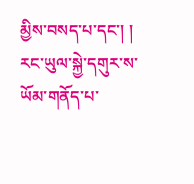མྱིས་བསད་པ་དང་། །
རང་ཡུལ་སྐྱེ་དགུར་ས་ཡོམ་གནོད་པ་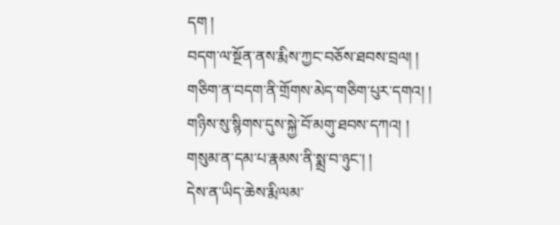དག །
བདག་ལ་སྔོན་ནས་རྨིས་ཀྱང་བཅོས་ཐབས་བྲལ། །
གཅིག་ན་བདག་ནི་གྲོགས་མེད་གཅིག་པུར་དགའ། །
གཉིས་སུ་སྙིགས་དུས་སྐྱེ་བོ་མགུ་ཐབས་དཀའ། །
གསུམ་ན་དམ་པ་རྣམས་ནི་སྨྲ་བ་ཉུང་། །
དེས་ན་ཡིད་ཆེས་རྨི་ལམ་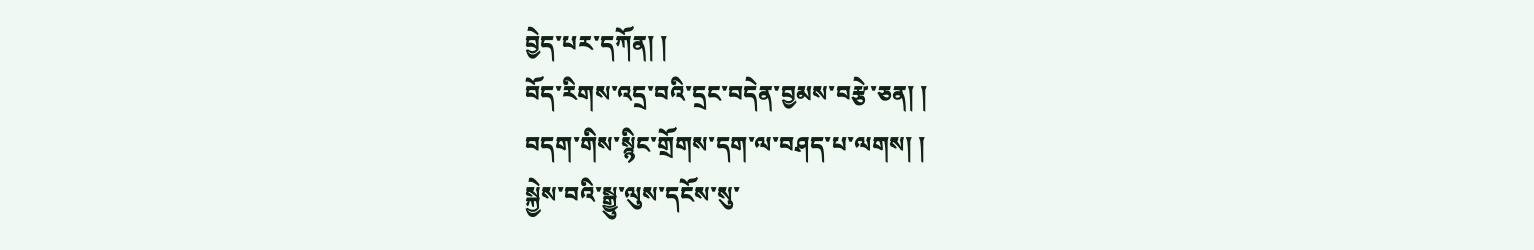བྱེད་པར་དཀོན། །
བོད་རིགས་འདྲ་བའི་དྲང་བདེན་བྱམས་བརྩེ་ཅན། །
བདག་གིས་སྙིང་གྲོགས་དག་ལ་བཤད་པ་ལགས། །
སྐྱེས་བའི་སྒྱུ་ལུས་དངོས་སུ་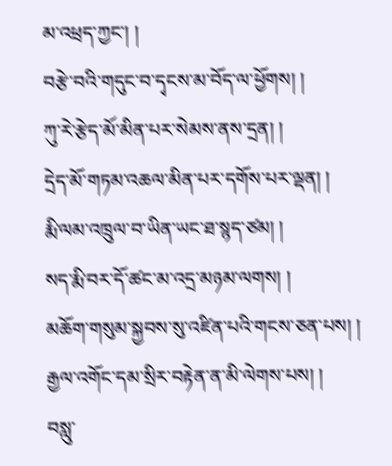མ་འཕྲད་ཀྱང་། །
བརྩེ་བའི་གདུང་བ་དྭངས་མ་བོད་ལ་ཕྱོགས། །
ཀུ་རེ་རྩེད་མོ་མིན་པར་སེམས་ནས་དྲན། །
དྲེད་མོ་གཏམ་འཆལ་མིན་པར་དགོས་པར་ལྡན། །
རྨི་ལམ་འཁྲུལ་བ་ཡིན་ཡང་ཐ་སྙད་ཙམ། །
སད་རྨི་བར་དོ་ཚང་མ་འདྲ་མཉམ་ལགས། །
མཆོག་གསུམ་སྐྱབས་སུ་འཛིན་པའི་གངས་ཅན་པས། །
རྒྱལ་འགོང་དམ་སྲིར་བརྟེན་ན་མི་ལེགས་པས། །
བསླུ་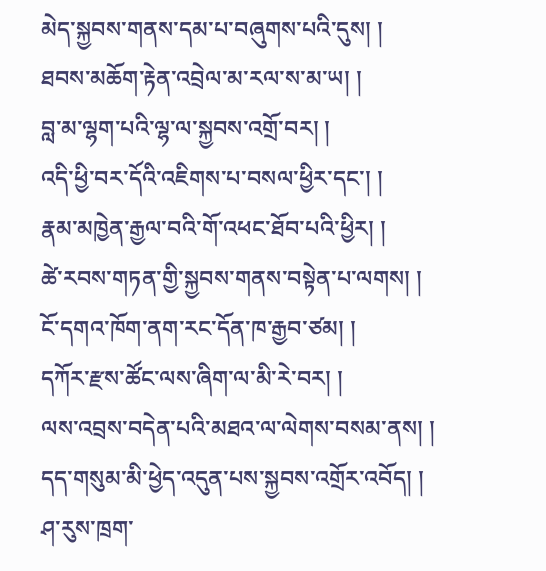མེད་སྐྱབས་གནས་དམ་པ་བཞུགས་པའི་དུས། །
ཐབས་མཆོག་རྟེན་འབྲེལ་མ་རལ་ས་མ་ཡ། །
བླ་མ་ལྷག་པའི་ལྷ་ལ་སྐྱབས་འགྲོ་བར། །
འདི་ཕྱི་བར་དོའི་འཇིགས་པ་བསལ་ཕྱིར་དང་། །
རྣམ་མཁྱེན་རྒྱལ་བའི་གོ་འཕང་ཐོབ་པའི་ཕྱིར། །
ཚེ་རབས་གཏན་གྱི་སྐྱབས་གནས་བསྟེན་པ་ལགས། །
ངོ་དགའ་ཁོག་ནག་རང་དོན་ཁ་རྒྱབ་ཙམ། །
དཀོར་རྫས་ཚོང་ལས་ཞིག་ལ་མི་རེ་བར། །
ལས་འབྲས་བདེན་པའི་མཐའ་ལ་ལེགས་བསམ་ནས། །
དད་གསུམ་མི་ཕྱེད་འདུན་པས་སྐྱབས་འགྲོར་འབོད། །
ཤ་རུས་ཁྲག་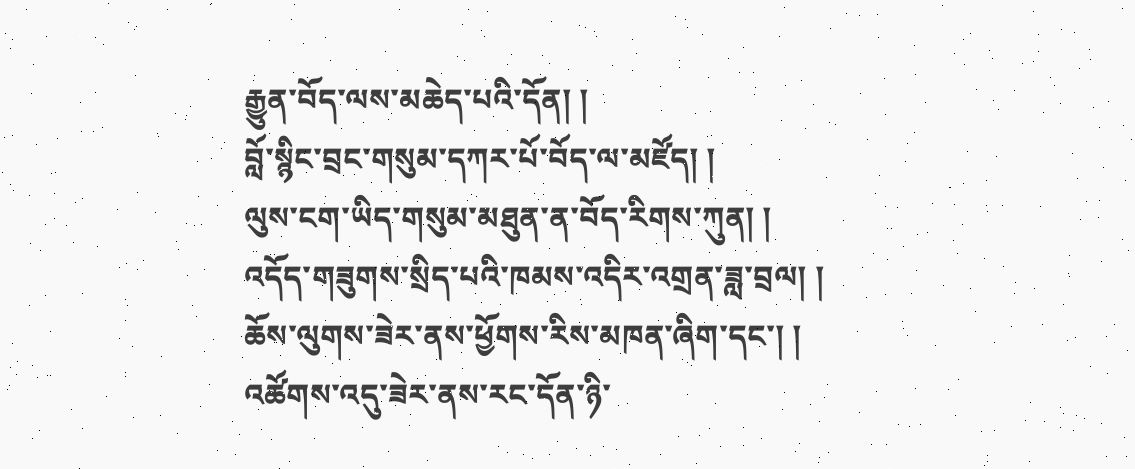རྒྱུན་བོད་ལས་མཆེད་པའི་དོན། །
བློ་སྙིང་བྲང་གསུམ་དཀར་པོ་བོད་ལ་མཛོད། །
ལུས་ངག་ཡིད་གསུམ་མཐུན་ན་བོད་རིགས་ཀུན། །
འདོད་གཟུགས་སྲིད་པའི་ཁམས་འདིར་འགྲན་ཟླ་བྲལ། །
ཆོས་ལུགས་ཟེར་ནས་ཕྱོགས་རིས་མཁན་ཞིག་དང་། །
འཚོགས་འདུ་ཟེར་ནས་རང་དོན་ཉི་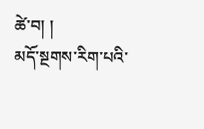ཚེ་བ། །
མདོ་སྔགས་རིག་པའི་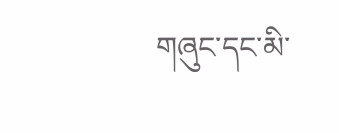གཞུང་དང་མི་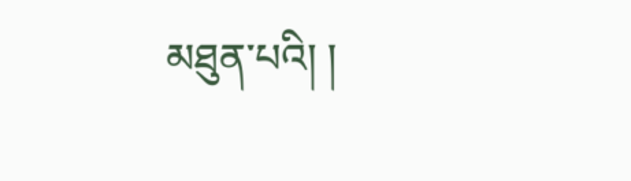མཐུན་པའི། །